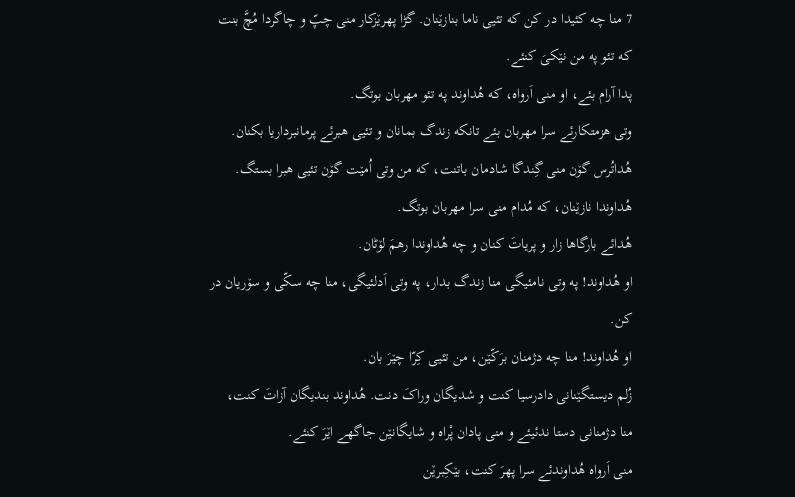7 منا چه کئیدا در کن که تئیی ناما بنازێنان. گڑا پهرێزکار منی چپّ و چاگردا مُچَّ بنت که تئو په من نێکیَ کنئے.
پدا آرام بئے، او منی اَرواه، که هُداوند په تئو مهربان بوتگ.
وتی هزمتکارئے سرا مهربان بئے تانکه زندگ بمانان و تئیی هبرئے پرمانبرداریا بکنان.
هُداتُرس گۆن منی گِندگا شادمان باتنت، که من وتی اُمێت گۆن تئیی هبرا بستگ.
هُداوندا نازێنان، که مُدام منی سرا مهربان بوتگ.
هُدائے بارگاها زار و پریاتَ کنان و چه هُداوندا رهمَ لۆٹان.
او هُداوند! په وتی نامئیگی منا زندگ بدار، په وتی اَدلئیگی، منا چه سکّی و سۆریان در کن.
او هُداوند! منا چه دژمنان برَکّێن، من تئیی کِرّا چێرَ بان.
زُلم دیستگێنانی دادرسیا کنت و شدیگان وراکَ دنت. هُداوند بندیگان آزاتَ کنت،
منا دژمنانی دستا ندئیئے و منی پادان پْراه و شایگانێن جاگهے اێرَ کنئے.
منی اَرواه هُداوندئے سرا پهرَ کنت، بێکِبرێن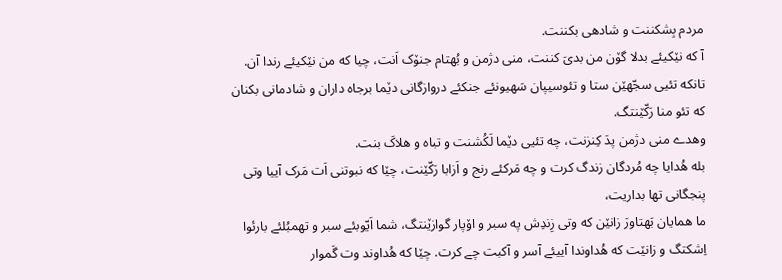مردم بِشکننت و شادهی بکننت.
آ که نێکیئے بدلا گۆن من بدیَ کننت، منی دژمن و بُهتام جنۆک اَنت، چیا که من نێکیئے رندا آن.
تانکه تئیی سجّهێن ستا و تئوسیپان سَهیونئے جنکئے دروازگانی دێما برجاه داران و شادمانی بکنان که تئو منا رَکّێنتگ.
وهدے منی دژمن پدَ کِنزنت، چه تئیی دێما لَکُشنت و تباه و هلاکَ بنت.
بله هُدایا چه مُردگان زندگ کرت و چه مَرکئے رنج و اَزابا رَکّێنت، چێا که نبوتنی اَت مَرک آییا وتی پنجگانی تها بداریت،
ما همایان بَهتاورَ زانێن که وتی زِندِش په سبر و اۆپار گوازێنتگ، شما اَیّوبئے سبر و تهمبُلئے بارئوا اِشکتگ و زانێت که هُداوندا آییئے آسر و آکبت چے کرت. چێا که هُداوند وت گَموار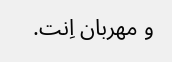و مهربان اِنت.